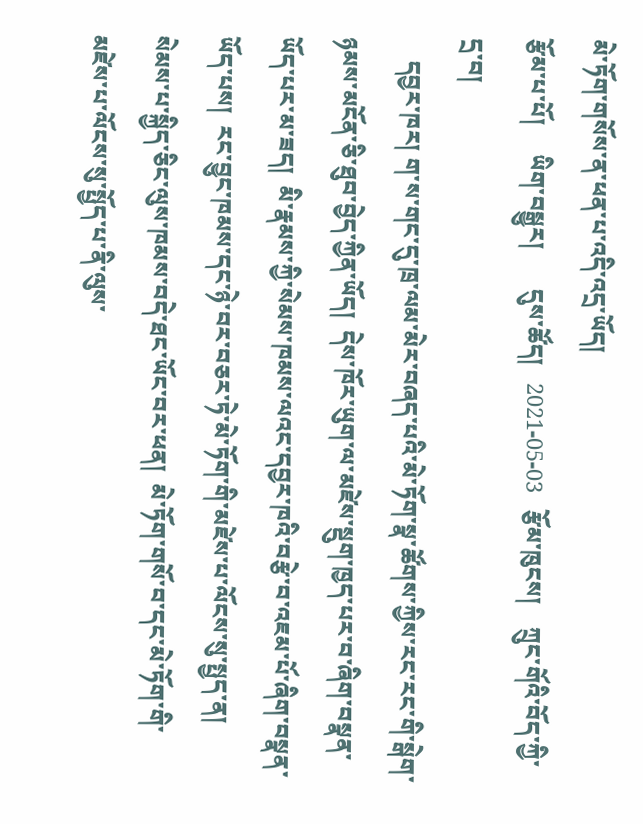མེ་ཏོག་གསོས་ན་ཕན་པ་འདི་འདྲ་ཡོད།
རྩོམ་པ་པོ།     ཡིག་བསྒྱུར།       དུས་ཚོད།   2021-05-03   རྩོམ་ཁུངས།    ཀྲུང་གོའི་བོད་ཀྱི་དྲ་བ།
    དབྱར་ཁར། ག་ས་གང་དུ་ཁྲ་ལམ་མེར་བཞད་པའི་མེ་ཏོག་སྣ་ཚོགས་ཀྱིས་རང་རང་གི་སྒེག་ཉམས་མངོན་ཅི་ཐུབ་བྱེད་ཀྱིན་ཡོད།  དེས་ཁོར་ཡུག་ལ་མཛེས་སྡུག་ཁྱད་པར་བ་ཞིག་བསྣན་ཡོད་པར་མ་ཟད།  མི་རྣམས་ཀྱི་སེམས་ཁམས་ལའང་དབྱར་ཁའི་བརྩེ་བ་འཇམ་པོ་ཞིག་བསྣན་ཡོད་པས།  རང་བྱུང་ཁམས་དང་ཉེ་བར་བཅར་ཏེ་མེ་ཏོག་གི་མཛེས་པ་ལོངས་སུ་སྤྱད་ན།  སེམས་པ་སྐྱིད་ཅིང་ལུས་ཁམས་བདེ་ཐང་ཡོང་བར་ཕན།  མེ་ཏོག་གསོ་བ་དང་མེ་ཏོག་གི་མཛེས་པ་ལོངས་སུ་སྤྱོད་པ་ནི་ལུས་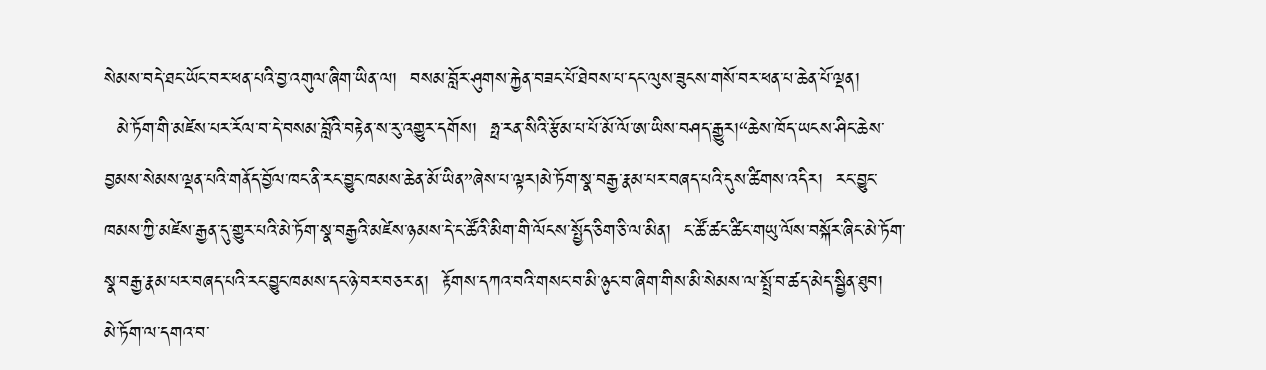སེམས་བདེ་ཐང་ཡོང་བར་ཕན་པའི་བྱ་འགུལ་ཞིག་ཡིན་ལ།  བསམ་བློར་ཤུགས་རྐྱེན་བཟང་པོ་ཐེབས་པ་དང་ལུས་ཟུངས་གསོ་བར་ཕན་པ་ཆེན་པོ་ལྡན།
  མེ་ཏོག་གི་མཛེས་པར་རོལ་བ་དེ་བསམ་བློའི་བརྟེན་ས་རུ་འགྱུར་དགོས།  ཧྥ་རན་སིའི་རྩོམ་པ་པོ་མོ་ལོ་ཨ་ཡིས་བཤད་རྒྱུར།“ཆེས་ཁོད་ཡངས་ཤིང་ཆེས་བྱམས་སེམས་ལྡན་པའི་གནོད་བྱོལ་ཁང་ནི་རང་བྱུང་ཁམས་ཆེན་མོ་ཡིན”ཞེས་པ་ལྟར།མེ་ཏོག་སྣ་བརྒྱ་རྣམ་པར་བཞད་པའི་དུས་ཚིགས་འདིར།  རང་བྱུང་ཁམས་ཀྱི་མཛེས་རྒྱན་དུ་གྱུར་པའི་མེ་ཏོག་སྣ་བརྒྱའི་མཛེས་ཉམས་དེ་ང་ཚོའི་མིག་གི་ལོངས་སྤྱོད་ཅིག་ཅི་ལ་མིན།  ང་ཚོ་ཚང་ཚིང་གཡུ་ལོས་བསྐོར་ཞིང་མེ་ཏོག་སྣ་བརྒྱ་རྣམ་པར་བཞད་པའི་རང་བྱུང་ཁམས་དང་ཉེ་བར་བཅར་ན།  རྟོགས་དཀའ་བའི་གསང་བ་མི་ཉུང་བ་ཞིག་གིས་མི་སེམས་ལ་སྤྲོ་བ་ཚད་མེད་སྦྱིན་ཐུབ།  མེ་ཏོག་ལ་དགའ་བ་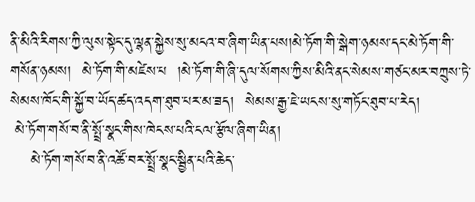ནི་མིའི་རིགས་ཀྱི་ལུས་སྟེང་དུ་ལྷན་སྐྱེས་སུ་མངའ་བ་ཞིག་ཡིན་པས།མེ་ཏོག་གི་སྒེག་ཉམས་དང་མེ་ཏོག་གི་གསོན་ཉམས།  མེ་ཏོག་གི་མཛེས་པ  །མེ་ཏོག་གི་ཞི་དུལ་སོགས་ཀྱིས་མིའི་ནང་སེམས་གཙང་མར་བཀྲུས་ཏེ་སེམས་ཁོང་གི་སྐྱོ་བ་ཡོད་ཚད་འདག་ཐུབ་པར་མ་ཟད།  སེམས་རྒྱ་ཇེ་ཡངས་སུ་གཏོང་ཐུབ་པ་རེད།
 མེ་ཏོག་གསོ་བ་ནི་སྤྲོ་སྣང་གིས་ཁེངས་པའི་ངལ་རྩོལ་ཞིག་ཡིན།
    མེ་ཏོག་གསོ་བ་ནི་འཚོ་བར་སྤྲོ་སྣང་སྦྱིན་པའི་ཆེད་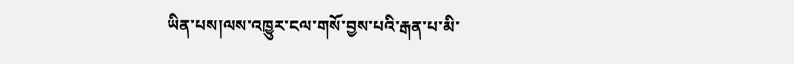ཡིན་པས།ལས་འཁྱུར་ངལ་གསོ་བྱས་པའི་རྒན་པ་མི་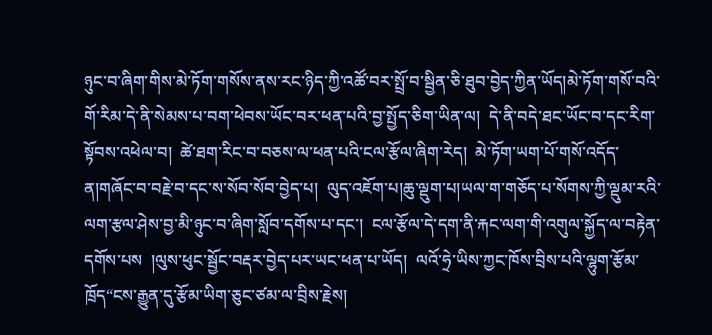ཉུང་བ་ཞིག་གིས་མེ་ཏོག་གསོས་ནས་རང་ཉིད་ཀྱི་འཚོ་བར་སྤྲོ་བ་སྦྱིན་ཅི་ཐུབ་བྱེད་ཀྱིན་ཡོད།མེ་ཏོག་གསོ་བའི་གོ་རིམ་དེ་ནི་སེམས་པ་བག་ཕེབས་ཡོང་བར་ཕན་པའི་བྱ་སྤྱོད་ཅིག་ཡིན་ལ།  དེ་ནི་བདེ་ཐང་ཡོང་བ་དང་རིག་སྟོབས་འཕེལ་བ།  ཚེ་ཐག་རིང་བ་བཅས་ལ་ཕན་པའི་ངལ་རྩོལ་ཞིག་རེད།  མེ་ཏོག་ཡག་པོ་གསོ་འདོད་ན།གཞོང་བ་བརྗེ་བ་དང་ས་སོབ་སོབ་བྱེད་པ།  ལུད་འཇོག་པ།ཆུ་ལྡུག་པ།ཡལ་ག་གཅོད་པ་སོགས་ཀྱི་ལྡུམ་རའི་ལག་རྩལ་ཤེས་བྱ་མི་ཉུང་བ་ཞིག་སློབ་དགོས་པ་དང་།  ངལ་རྩོལ་དེ་དག་ནི་རྐང་ལག་གི་འགུལ་སྐྱོད་ལ་བརྟེན་དགོས་པས  །ལུས་ཕུང་སྦྱོང་བརྡར་བྱེད་པར་ཡང་ཕན་པ་ཡོད།  ལའོ་ཧྲེ་ཡིས་ཀྱང་ཁོས་བྲིས་པའི་ལྷུག་རྩོམ་ཁྲོད“ངས་རྒྱུན་དུ་རྩོམ་ཡིག་ཅུང་ཙམ་ལ་བྲིས་རྗེས།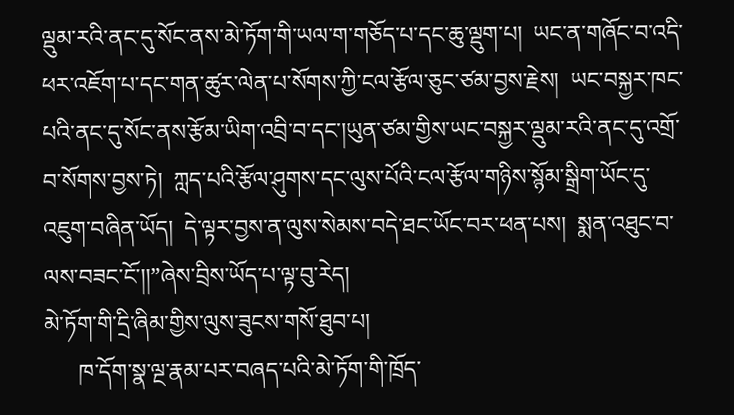ལྡུམ་རའི་ནང་དུ་སོང་ནས་མེ་ཏོག་གི་ཡལ་ག་གཅོད་པ་དང་ཆུ་ལྡུག་པ།  ཡང་ན་གཞོང་བ་འདི་ཕར་འཇོག་པ་དང་གན་ཚུར་ལེན་པ་སོགས་ཀྱི་ངལ་རྩོལ་ཅུང་ཙམ་བྱས་རྗེས།  ཡང་བསྐྱར་ཁང་པའི་ནང་དུ་སོང་ནས་རྩོམ་ཡིག་འབྲི་བ་དང་།ཡུན་ཙམ་གྱིས་ཡང་བསྐྱར་ལྡུམ་རའི་ནང་དུ་འགྲོ་བ་སོགས་བྱས་ཏེ།  ཀླད་པའི་རྩོལ་ཤུགས་དང་ལུས་པོའི་ངལ་རྩོལ་གཉིས་སྙོམ་སྒྲིག་ཡོང་དུ་འཇུག་བཞིན་ཡོད།  དེ་ལྟར་བྱས་ན་ལུས་སེམས་བདེ་ཐང་ཡོང་བར་ཕན་པས།  སྨན་འཐུང་བ་ལས་བཟང་ངོ་།།”ཞེས་བྲིས་ཡོད་པ་ལྟ་བུ་རེད།
མེ་ཏོག་གི་དྲི་ཞིམ་གྱིས་ལུས་ཟུངས་གསོ་ཐུབ་པ།
      ཁ་དོག་སྣ་ལྔ་རྣམ་པར་བཞད་པའི་མེ་ཏོག་གི་ཁྲོད་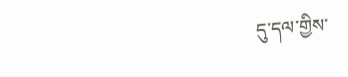དུ་དལ་གྱིས་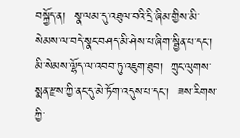བསྐྱོད་ན།  སྣ་ལམ་དུ་འཐུལ་བའི་དྲི་ཞིམ་གྱིས་མི་སེམས་ལ་བདེ་སྣང་བཤད་མི་ཤེས་པ་ཞིག་སྦྱིན་པ་དང་།  མི་སེམས་ལྷོད་ལ་འབབ་ཏུ་འཇུག་ཐུབ།  ཀྲུང་ལུགས་སྨན་རྫས་ཀྱི་ནང་དུ་མེ་ཏོག་འདུས་པ་དང་།  ཟས་རིགས་ཀྱི་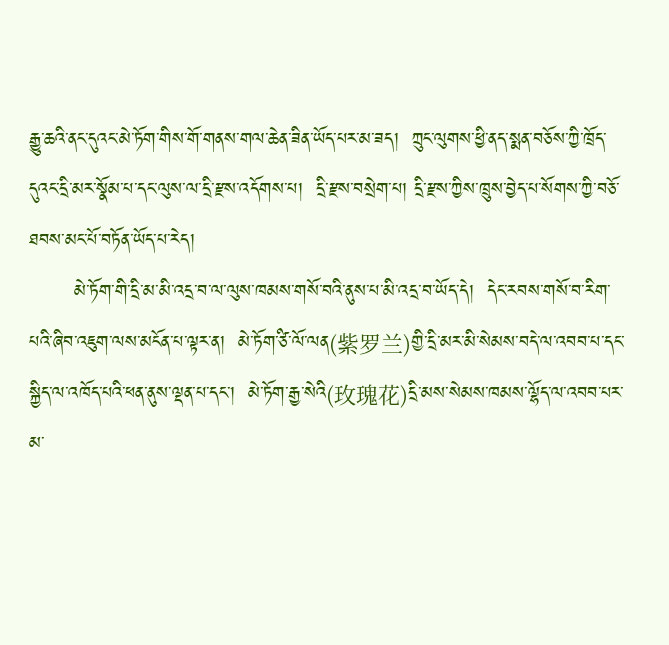རྒྱུ་ཆའི་ནང་དུའང་མེ་ཏོག་གིས་གོ་གནས་གལ་ཆེན་ཟིན་ཡོད་པར་མ་ཟད།  ཀྲུང་ལུགས་ཕྱི་ནད་སྨན་བཅོས་ཀྱི་ཁྲོད་དུའང་དྲི་མར་སྣོམ་པ་དང་ལུས་ལ་དྲི་རྫས་འདོགས་པ།  དྲི་རྫས་བསྲེག་པ། དྲི་རྫས་ཀྱིས་ཁྲུས་བྱེད་པ་སོགས་ཀྱི་བཅོ་ཐབས་མང་པོ་བཏོན་ཡོད་པ་རེད།
       མེ་ཏོག་གི་དྲི་མ་མི་འདྲ་བ་ལ་ལུས་ཁམས་གསོ་བའི་ནུས་པ་མི་འདྲ་བ་ཡོད་དེ།  དེང་རབས་གསོ་བ་རིག་པའི་ཞིབ་འཇུག་ལས་མངོན་པ་ལྟར་ན།  མེ་ཏོག་ཙི་ལོ་ལན(紫罗兰)གྱི་དྲི་མར་མི་སེམས་བདེ་ལ་འབབ་པ་དང་སྐྱིད་ལ་འཁོད་པའི་ཕན་ནུས་ལྡན་པ་དང་།  མེ་ཏོག་རྒྱ་སེའི(玫瑰花)དྲི་མས་སེམས་ཁམས་ལྷོད་ལ་འབབ་པར་མ་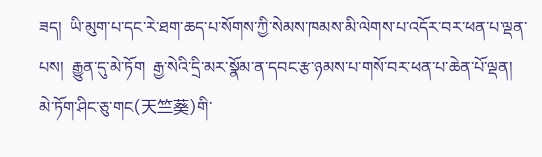ཟད།  ཡི་མུག་པ་དང་རེ་ཐག་ཆད་པ་སོགས་ཀྱི་སེམས་ཁམས་མི་ལེགས་པ་འདོར་བར་ཕན་པ་ལྡན་པས།  རྒྱུན་དུ་མེ་ཏོག  རྒྱ་སེའི་དྲི་མར་སྣོམ་ན་དབང་རྩ་ཉམས་པ་གསོ་བར་ཕན་པ་ཆེན་པོ་ལྡན།  མེ་ཏོག་ཤིང་ཅུ་གང(天竺葵)གི་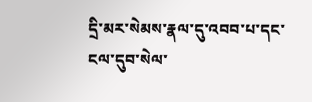དྲི་མར་སེམས་རྣལ་དུ་འབབ་པ་དང་ངལ་དུབ་སེལ་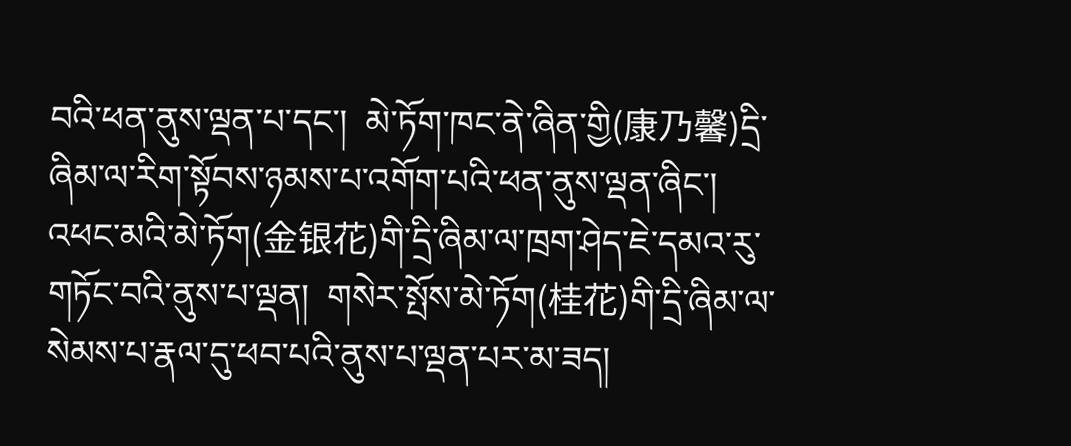བའི་ཕན་ནུས་ལྡན་པ་དང་།  མེ་ཏོག་ཁང་ནེ་ཞིན་གྱི(康乃馨)དྲི་ཞིམ་ལ་རིག་སྟོབས་ཉམས་པ་འགོག་པའི་ཕན་ནུས་ལྡན་ཞིང་།  འཕང་མའི་མེ་ཏོག(金银花)གི་དྲི་ཞིམ་ལ་ཁྲག་ཤེད་ཇེ་དམའ་རུ་གཏོང་བའི་ནུས་པ་ལྡན།  གསེར་སྤོས་མེ་ཏོག(桂花)གི་དྲི་ཞིམ་ལ་སེམས་པ་རྣལ་དུ་ཕབ་པའི་ནུས་པ་ལྡན་པར་མ་ཟད།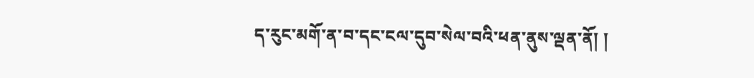ད་རུང་མགོ་ན་བ་དང་ངལ་དུབ་སེལ་བའི་ཕན་ནུས་ལྡན་ནོ། །